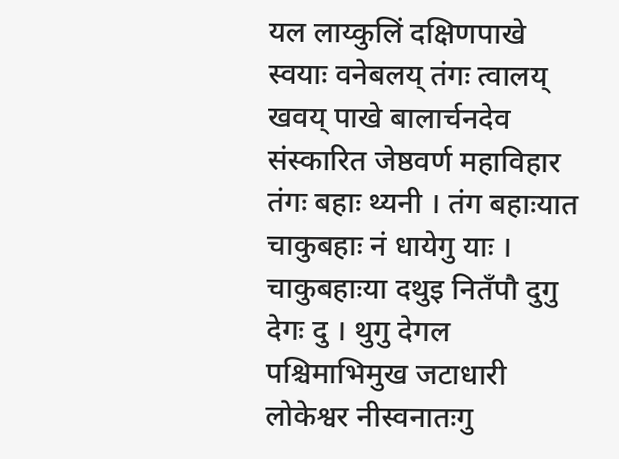यल लाय्कुलिं दक्षिणपाखे स्वयाः वनेबलय् तंगः त्वालय् खवय् पाखे बालार्चनदेव संस्कारित जेष्ठवर्ण महाविहार तंगः बहाः थ्यनी । तंग बहाःयात चाकुबहाः नं धायेगु याः । चाकुबहाःया दथुइ नितँपौ दुगु देगः दु । थुगु देगल पश्चिमाभिमुख जटाधारी लोकेश्वर नीस्वनातःगु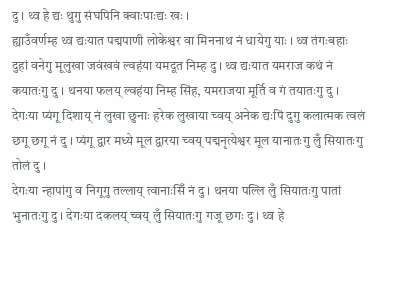दु । थ्व हे द्यः थुगु संघपिनि क्वाःपाःद्यः खः ।
ह्याउँवर्णम्ह थ्व द्यःयात पद्मपाणी लोकेश्वर वा मिननाथ नं धायेगु याः । थ्व तंगःबहाः दुहां वनेगु मूलुखा जवंखवं ल्वहंया यमदूत निम्ह दु । थ्व द्यःयात यमराज कथं नं कयातःगु दु । थनया फलय् ल्वहंया निम्ह सिंह, यमराजया मूर्ति व गं तयातःगु दु । देगःया प्यंगू दिशाय् नं लुखा छुनाः हरेक लुखाया च्वय् अनेक द्यःपिं दुगु कलात्मक त्वलं छगू छगू नं दु । प्यंगू द्वार मध्ये मूल द्वारया च्वय् पद्मनृत्येश्वर मूल यानातःगु लुँ सियातःगु तोलं दु ।
देगःया न्हापांगु व निगूगु तल्लाय् त्वानाःसिँ नं दु । थनया पल्लि लुँ सियातःगु पातां भुनातःगु दु । देगःया दकलय् च्वय् लुँ सियातःगु गजू छगः दु । थ्व हे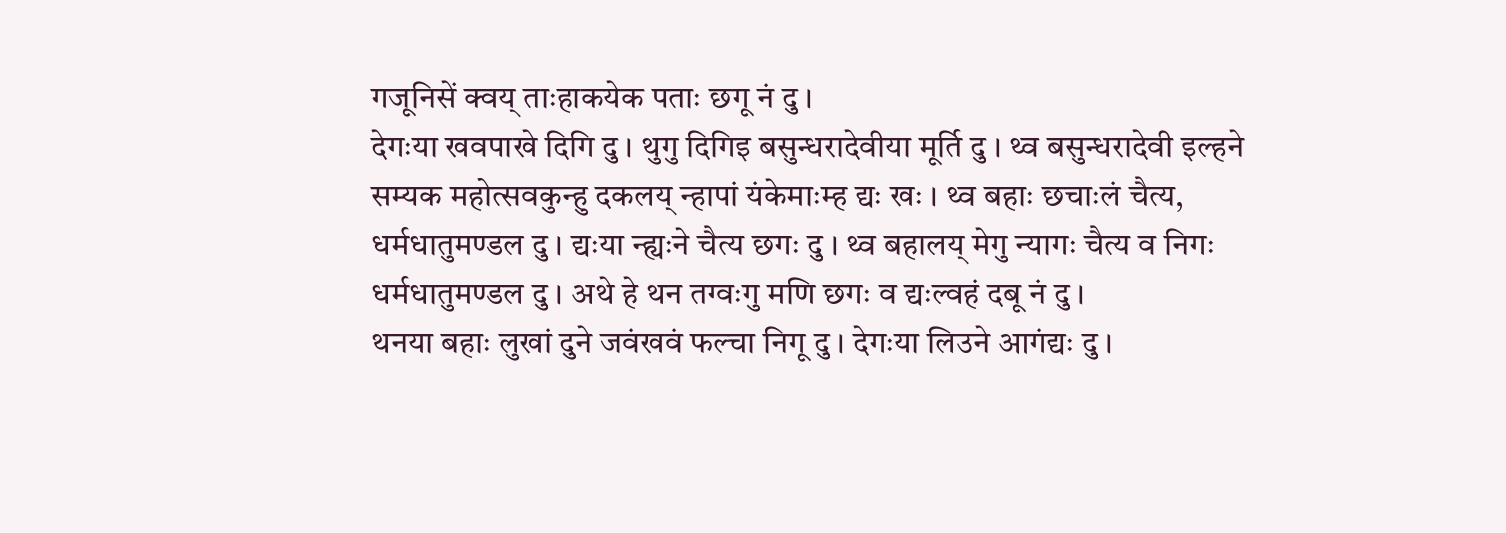गजूनिसें क्वय् ताःहाकयेक पताः छगू नं दु ।
देगःया खवपाखे दिगि दु । थुगु दिगिइ बसुन्धरादेवीया मूर्ति दु । थ्व बसुन्धरादेवी इल्हने सम्यक महोत्सवकुन्हु दकलय् न्हापां यंकेमाःम्ह द्यः खः । थ्व बहाः छचाःलं चैत्य, धर्मधातुमण्डल दु । द्यःया न्ह्यःने चैत्य छगः दु । थ्व बहालय् मेगु न्यागः चैत्य व निगः धर्मधातुमण्डल दु । अथे हे थन तग्वःगु मणि छगः व द्यःल्वहं दबू नं दु ।
थनया बहाः लुखां दुने जवंखवं फल्चा निगू दु । देगःया लिउने आगंद्यः दु ।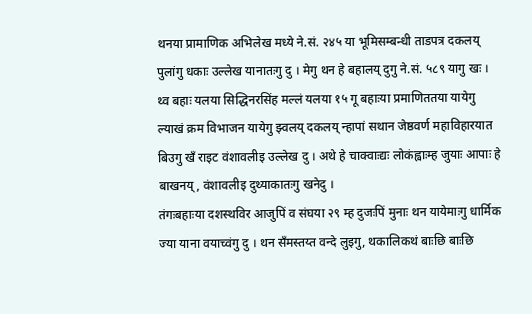थनया प्रामाणिक अभिलेख मध्ये ने.सं. २४५ या भूमिसम्बन्धी ताडपत्र दकलय् पुलांगु धकाः उल्लेख यानातःगु दु । मेगु थन हे बहालय् दुगु ने.सं. ५८९ यागु खः । थ्व बहाः यलया सिद्धिनरसिंह मल्लं यलया १५ गू बहाःया प्रमाणिततया यायेगु ल्याखं क्रम विभाजन यायेगु झ्वलय् दकलय् न्हापां सथान जेष्ठवर्ण महाविहारयात बिउगु खँ राइट वंशावलीइ उल्लेख दु । अथे हे चाक्वाःद्यः लोकंह्वाःम्ह जुयाः आपाः हे बाखनय्, वंशावलीइ दुथ्याकातःगु खनेदु ।
तंगःबहाःया दशस्थविर आजुपिं व संघया २९ म्ह दुजःपिं मुनाः थन यायेमाःगु धार्मिक ज्या याना वयाच्वंगु दु । थन सँमस्तय्त वन्दे लुइगु, थकालिकथं बाःछि बाःछि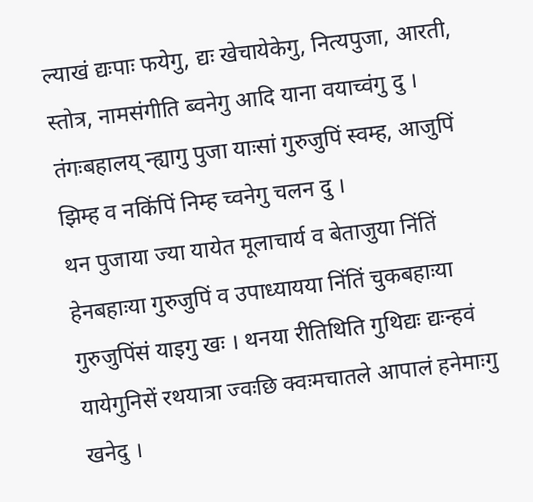ल्याखं द्यःपाः फयेगु, द्यः खेचायेकेगु, नित्यपुजा, आरती, स्तोत्र, नामसंगीति ब्वनेगु आदि याना वयाच्वंगु दु । तंगःबहालय् न्ह्यागु पुजा याःसां गुरुजुपिं स्वम्ह, आजुपिं झिम्ह व नकिंपिं निम्ह च्वनेगु चलन दु ।
थन पुजाया ज्या यायेत मूलाचार्य व बेताजुया निंतिं हेनबहाःया गुरुजुपिं व उपाध्यायया निंतिं चुकबहाःया गुरुजुपिंसं याइगु खः । थनया रीतिथिति गुथिद्यः द्यःन्हवं यायेगुनिसें रथयात्रा ज्वःछि क्वःमचातले आपालं हनेमाःगु खनेदु ।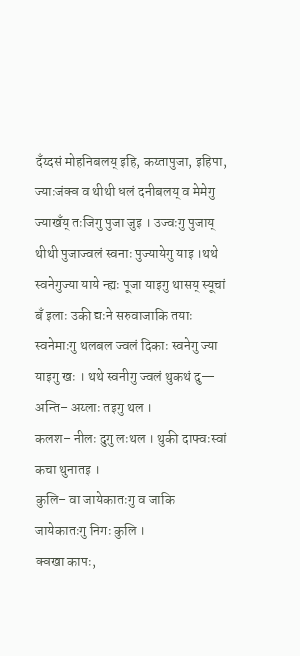दँय्दसं मोहनिबलय् इहि, कय्तापुजा, इहिपा, ज्याःजंक्व व थीथी धलं दनीबलय् व मेमेगु ज्याखँय् तःजिगु पुजा जुइ । उज्वःगु पुजाय् थीथी पुजाज्वलं स्वनाः पुज्यायेगु याइ ।थथे स्वनेगुज्या याये न्ह्यः पूजा याइगु थासय् स्यूचां बँ इलाः उकी द्यःने सरुवाजाकि तयाः स्वनेमाःगु थलबल ज्वलं दिकाः स्वनेगु ज्या याइगु खः । थथे स्वनीगु ज्वलं थुकथं दु—
अन्ति– अय्लाः तइगु थल ।
कलश– नीलः दुगु लःथल । थुकी दाफ्वःस्वां कचा थुनातइ ।
कुलि– वा जायेकातःगु व जाकि जायेकातःगु निगः कुलि ।
क्वखा कापः,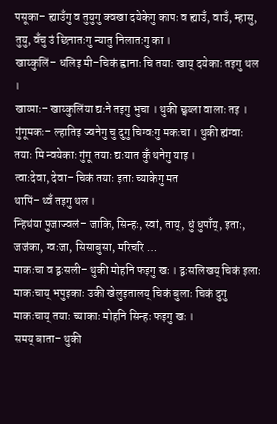पसूका– ह्याउँगु व तुयुगु क्वखा दयेकेगु कापः व ह्याउँ, वाउँ, म्हासु, तुयु, वँचु उं छिनातःगु न्यातु निलातःगु का ।
खाय्कुलिं– धलिइ मी–चिकं ह्वानाः चि तयाः खाय् दयेकाः तइगु थल ।
खाय्पाः– खाय्कुलिंया द्यःने तइगु भुचा । थुकी छ्वय्ला वालाः तइ ।
गुंगूमकः– ल्हातिइ ज्वनेगु चु दुगु चिग्वःगु मकःचा । थुकी ह्यंग्वाः तयाः मि न्वयेकाः गुंगू तयाः द्यःयात कुँ थनेगु याइ ।
त्वाःदेवा, देवा– चिकं तयाः इताः च्याकेगु मत
थापिं– थ्वँ तइगु थल ।
न्हिथंया पुजाज्वलं– जाकि, सिन्हः, स्वां, ताय्, धुं धुपाँय्, इताः, जजंका, ग्वःजा, सिसाबुसा, मरिचरि …
माकःचा व द्वःसली– थुकी मोहनि फइगु खः । द्वःसलिखय् चिकं इलाः माकःचाय् भपुइकाः उकी खेलुइतालय् चिकं बुलाः चिकं दुगु माकःचाय् तयाः च्याकाः मोहनि सिन्हः फइगु खः ।
समय् बाता– थुकी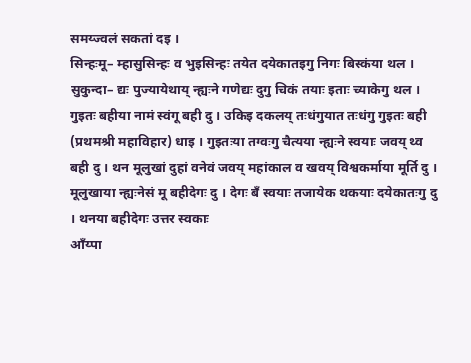समय्ज्वलं सकतां दइ ।
सिन्हःमू– म्हासुसिन्हः व भुइसिन्हः तयेत दयेकातइगु निगः बिस्कंया थल ।
सुकुन्दा– द्यः पुज्यायेथाय् न्ह्यःने गणेद्यः दुगु चिकं तयाः इताः च्याकेगु थल ।
गुइतः बहीया नामं स्वंगू बही दु । उकिइ दकलय् तःधंगुयात तःधंगु गुइतः बही (प्रथमश्री महाविहार) धाइ । गुइतःया तग्वःगु चैत्यया न्ह्यःने स्वयाः जवय् थ्व बही दु । थन मूलुखां दुहां वनेवं जवय् महांकाल व खवय् विश्वकर्माया मूर्ति दु । मूलुखाया न्ह्यःनेसं मू बहीदेगः दु । देगः बँ स्वयाः तजायेक थकयाः दयेकातःगु दु । थनया बहीदेगः उत्तर स्वकाः
आँय्पा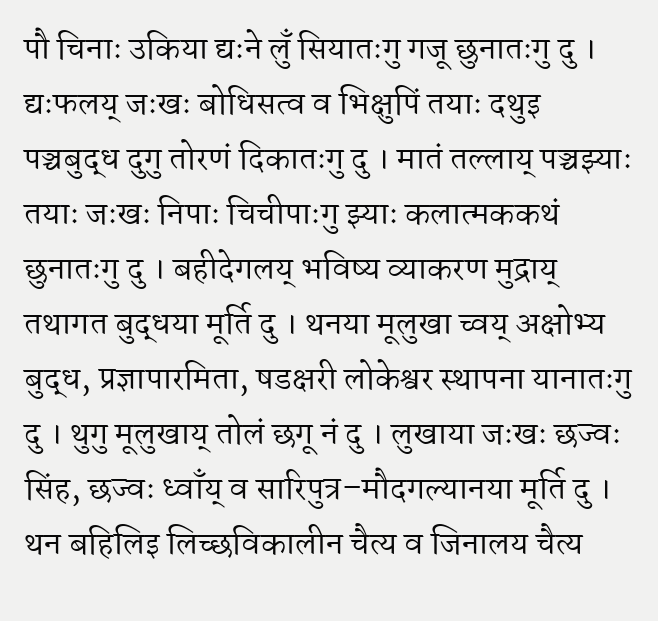पौ चिनाः उकिया द्यःने लुँ सियातःगु गजू छुनातःगु दु । द्यःफलय् जःखः बोधिसत्व व भिक्षुपिं तयाः दथुइ पञ्चबुद्ध दुगु तोरणं दिकातःगु दु । मातं तल्लाय् पञ्चझ्याः तयाः जःखः निपाः चिचीपाःगु झ्याः कलात्मककथं छुनातःगु दु । बहीदेगलय् भविष्य व्याकरण मुद्राय् तथागत बुद्धया मूर्ति दु । थनया मूलुखा च्वय् अक्षोभ्य बुद्ध, प्रज्ञापारमिता, षडक्षरी लोकेश्वर स्थापना यानातःगु दु । थुगु मूलुखाय् तोलं छगू नं दु । लुखाया जःखः छज्वः सिंह, छज्वः ध्वाँय् व सारिपुत्र–मौदगल्यानया मूर्ति दु । थन बहिलिइ लिच्छविकालीन चैत्य व जिनालय चैत्य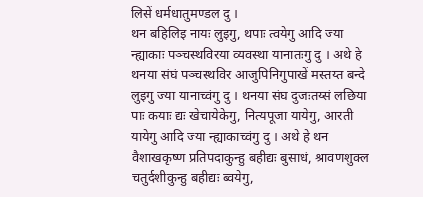लिसें धर्मधातुमण्डल दु ।
थन बहिलिइ नायः लुइगु, थपाः त्वयेगु आदि ज्या न्ह्याकाः पञ्चस्थविरया व्यवस्था यानातःगु दु । अथे हे थनया संघं पञ्चस्थविर आजुपिनिगुपाखें मस्तय्त बन्दे लुइगु ज्या यानाच्वंगु दु । थनया संघ दुजःतय्सं लछिया पाः कयाः द्यः खेचायेकेगु, नित्यपूजा यायेगु, आरती यायेगु आदि ज्या न्ह्याकाच्वंगु दु । अथे हे थन वैशाखकृष्ण प्रतिपदाकुन्हु बहीद्यः बुसाधं, श्रावणशुक्ल चतुर्दशीकुन्हु बहीद्यः ब्वयेगु,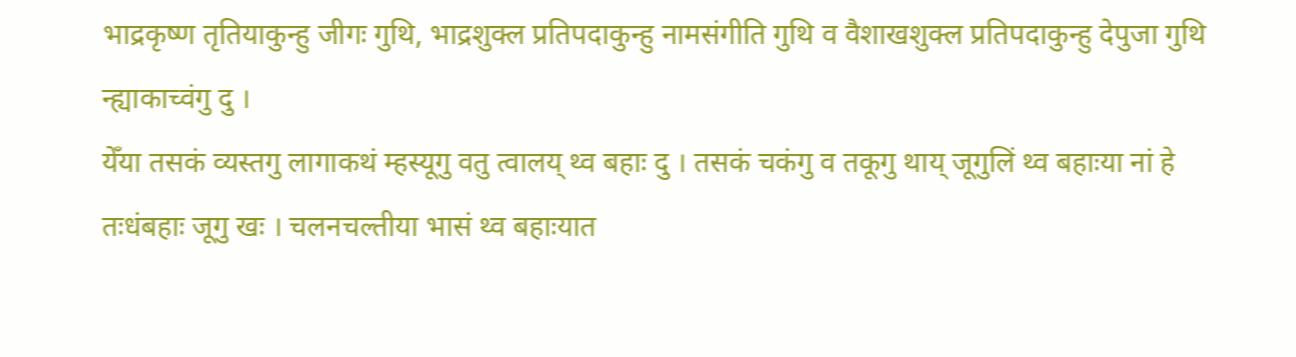भाद्रकृष्ण तृतियाकुन्हु जीगः गुथि, भाद्रशुक्ल प्रतिपदाकुन्हु नामसंगीति गुथि व वैशाखशुक्ल प्रतिपदाकुन्हु देपुजा गुथि न्ह्याकाच्वंगु दु ।
येँया तसकं व्यस्तगु लागाकथं म्हस्यूगु वतु त्वालय् थ्व बहाः दु । तसकं चकंगु व तकूगु थाय् जूगुलिं थ्व बहाःया नां हे तःधंबहाः जूगु खः । चलनचल्तीया भासं थ्व बहाःयात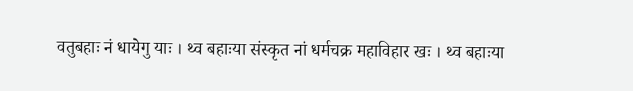वतुबहाः नं धायेगु याः । थ्व बहाःया संस्कृत नां धर्मचक्र महाविहार खः । थ्व बहाःया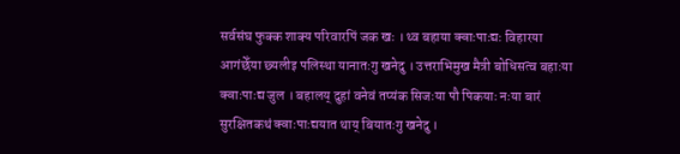सर्वसंघ फुक्क शाक्य परिवारपिं जक खः । थ्व बहाया क्वाःपाःद्यः विहारया आगंछेँया छ्यलीइ पलिस्था यानातःगु खनेदु । उत्तराभिमुख मैत्री बोधिसत्व बहाःया क्वाःपाःद्य जुल । बहालय् दुहां वनेवं तप्यंक सिजःया पौ पिकयाः नःया बारं सुरक्षितकथं क्वाःपाःद्ययात थाय् बियातःगु खनेदु ।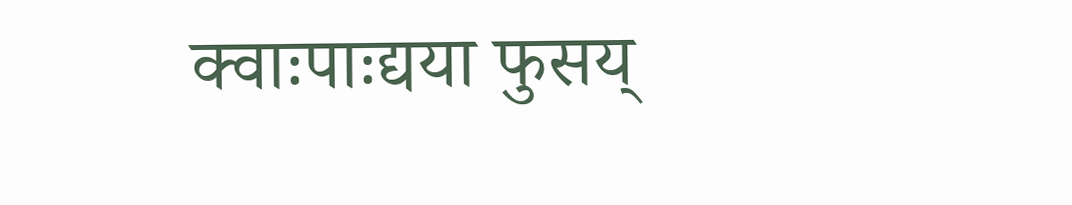क्वाःपाःद्यया फुसय्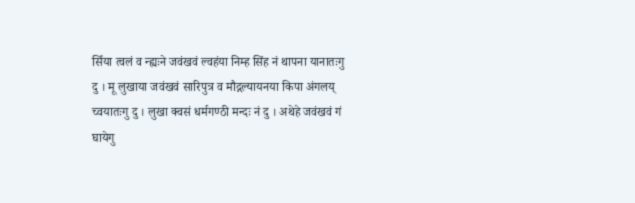सिँया त्वलं व न्ह्यःने जवंखवं ल्वहंया निम्ह सिंह नं थापना यानातःगु दु । मू लुखाया जवंखवं सारिपुत्र व मौद्गल्यायनया किपा अंगलय् च्वयातःगु दु । लुखा क्वसं धर्मगण्ठी मन्दः नं दु । अथेहे जवंखवं गं घायेगु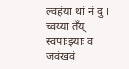ल्वहंया थां नं दु । च्वय्या तँय् स्वपाःझ्याः व जवंखवं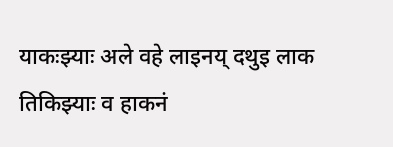याकःझ्याः अले वहे लाइनय् दथुइ लाक तिकिझ्याः व हाकनं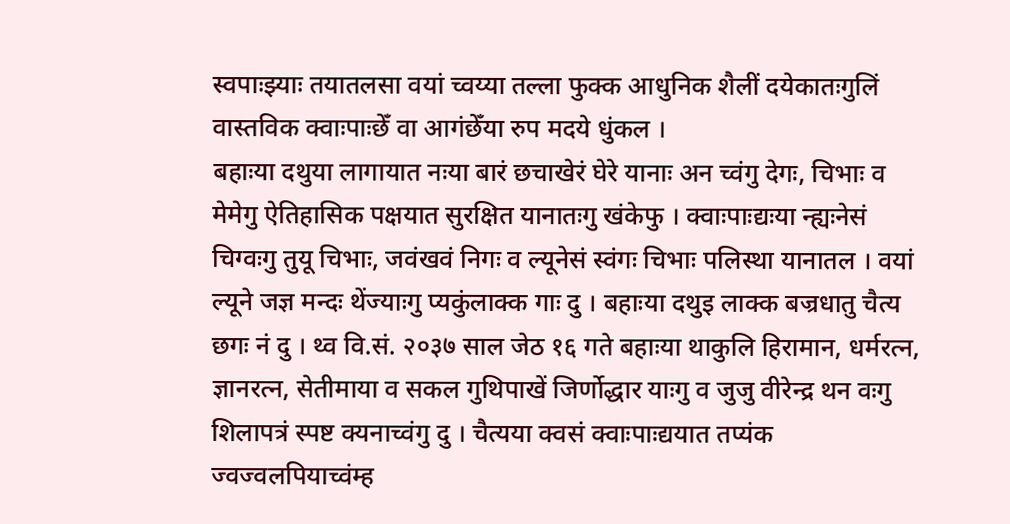स्वपाःझ्याः तयातलसा वयां च्वय्या तल्ला फुक्क आधुनिक शैलीं दयेकातःगुलिं वास्तविक क्वाःपाःछेँ वा आगंछेँया रुप मदये धुंकल ।
बहाःया दथुया लागायात नःया बारं छचाखेरं घेरे यानाः अन च्वंगु देगः, चिभाः व मेमेगु ऐतिहासिक पक्षयात सुरक्षित यानातःगु खंकेफु । क्वाःपाःद्यःया न्ह्यःनेसं चिग्वःगु तुयू चिभाः, जवंखवं निगः व ल्यूनेसं स्वंगः चिभाः पलिस्था यानातल । वयां ल्यूने जज्ञ मन्दः थेंज्याःगु प्यकुंलाक्क गाः दु । बहाःया दथुइ लाक्क बज्रधातु चैत्य छगः नं दु । थ्व वि.सं. २०३७ साल जेठ १६ गते बहाःया थाकुलि हिरामान, धर्मरत्न, ज्ञानरत्न, सेतीमाया व सकल गुथिपाखें जिर्णोद्धार याःगु व जुजु वीरेन्द्र थन वःगु शिलापत्रं स्पष्ट क्यनाच्वंगु दु । चैत्यया क्वसं क्वाःपाःद्ययात तप्यंक ज्वज्वलपियाच्वंम्ह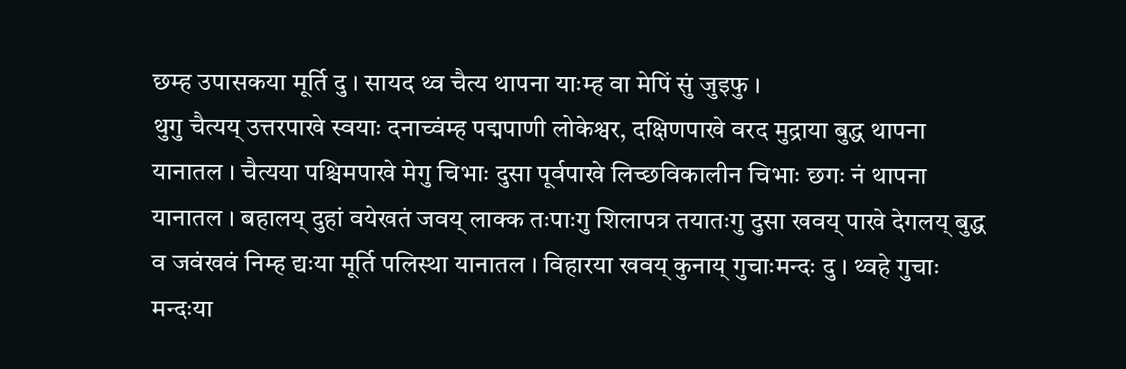छम्ह उपासकया मूर्ति दु । सायद थ्व चैत्य थापना याःम्ह वा मेपिं सुं जुइफु ।
थुगु चैत्यय् उत्तरपाखे स्वयाः दनाच्वंम्ह पद्मपाणी लोकेश्वर, दक्षिणपाखे वरद मुद्राया बुद्ध थापना यानातल । चैत्यया पश्चिमपाखे मेगु चिभाः दुसा पूर्वपाखे लिच्छविकालीन चिभाः छगः नं थापना यानातल । बहालय् दुहां वयेखतं जवय् लाक्क तःपाःगु शिलापत्र तयातःगु दुसा खवय् पाखे देगलय् बुद्ध व जवंखवं निम्ह द्यःया मूर्ति पलिस्था यानातल । विहारया खवय् कुनाय् गुचाःमन्दः दु । थ्वहे गुचाः मन्दःया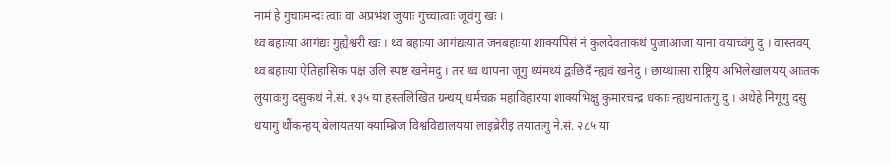नामं हे गुचाःमन्दः त्वाः वा अप्रभंश जुयाः गुच्चात्वाः जूवंगु खः ।
थ्व बहाःया आगंद्यः गुह्येश्वरी खः । थ्व बहाःया आगंद्यःयात जनबहाःया शाक्यपिंसं नं कुलदेवताकथं पुजाआजा याना वयाच्वंगु दु । वास्तवय् थ्व बहाःया ऐतिहासिक पक्ष उलि स्पष्ट खनेमदु । तर थ्व थापना जूगु थ्यंमथ्यं द्वःछिदँ न्ह्यवं खनेदु । छाय्धाःसा राष्ट्रिय अभिलेखालयय् आःतक लुयावःगु दसुकथं ने.सं. १३५ या हस्तलिखित ग्रन्थय् धर्मचक्र महाविहारया शाक्यभिक्षु कुमारचन्द्र धकाः न्ह्यथनातःगु दु । अथेहे निगूगु दसु धयागु थौंकन्हय् बेलायतया क्याम्ब्रिज विश्वविद्यालयया लाइब्रेरीइ तयातःगु ने.सं. २८५ या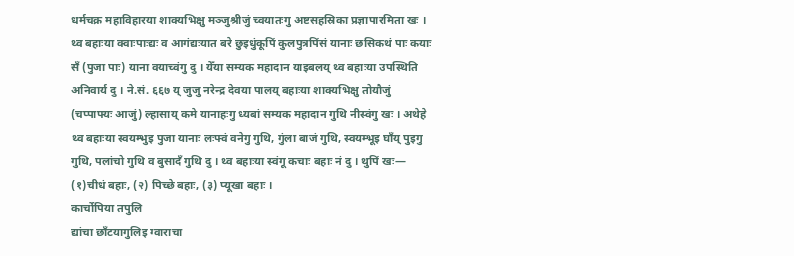धर्मचक्र महाविहारया शाक्यभिक्षु मञ्जुश्रीजुं च्वयातःगु अष्टसहस्रिका प्रज्ञापारमिता खः ।
थ्व बहाःया क्वाःपाःद्यः व आगंद्यःयात बरे छुइधुंकूपिं कुलपुत्रपिंसं यानाः छसिकथं पाः कयाः सँ (पुजा पाः) याना वयाच्वंगु दु । येँया सम्यक महादान याइबलय् थ्व बहाःया उपस्थिति अनिवार्य दु । ने.सं. ६६७ य् जुजु नरेन्द्र देवया पालय् बहाःया शाक्यभिक्षु तोयौजुं (चप्पाफ्यः आजुं) ल्हासाय् कमे यानाहःगु ध्यबां सम्यक महादान गुथि नीस्वंगु खः । अथेहे थ्व बहाःया स्वयम्भुइ पुजा यानाः लःफ्वं वनेगु गुथि, गुंला बाजं गुथि, स्वयम्भूइ घाँय् पुइगु गुथि, पलांचो गुथि व बुसादँ गुथि दु । थ्व बहाःया स्वंगू कचाः बहाः नं दु । थुपिं खः— (१)चीधं बहाः, (२) पिच्छे बहाः, (३) प्यूखा बहाः ।
कार्चोपिया तपुलि
द्यांचा छाँटयागुलिइ ग्वाराचा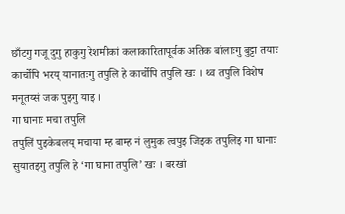छाँटगु गजू दुगु हाकुगु रेशमीकां कलाकारितापूर्वक अतिक बांलाःगु बुट्टा तयाः कार्चोपि भरय् यानातःगु तपुलि हे कार्चोपि तपुलि खः । थ्व तपुलि विशेष मनूतय्सं जक पुइगु याइ ।
गा घानाः मचा तपुलि
तपुलिं पुइकेबलय् मचाया म्ह बाम्ह नं लुमुक त्वपुइ जिइक तपुलिइ गा घानाः सुयातइगु तपुलि हे ‘गा घाना तपुलि’ खः । बरखां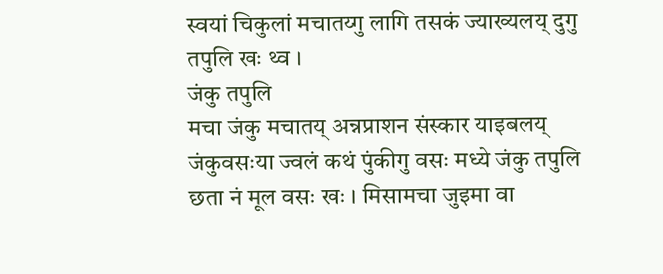स्वयां चिकुलां मचातय्गु लागि तसकं ज्याख्यलय् दुगु तपुलि खः थ्व ।
जंकु तपुलि
मचा जंकु मचातय् अन्नप्राशन संस्कार याइबलय् जंकुवसःया ज्वलं कथं पुंकीगु वसः मध्ये जंकु तपुलि छता नं मूल वसः खः । मिसामचा जुइमा वा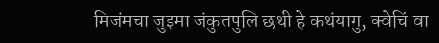मिजंमचा जुइमा जंकुतपुलि छथी हे कथंयागु, क्वेचिं वा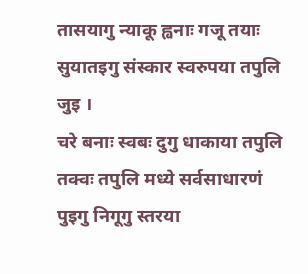तासयागु न्याकू ह्वनाः गजू तयाः सुयातइगु संस्कार स्वरुपया तपुलि जुइ ।
चरे बनाः स्वबः दुगु धाकाया तपुलि
तक्वः तपुलि मध्ये सर्वसाधारणं पुइगु निगूगु स्तरया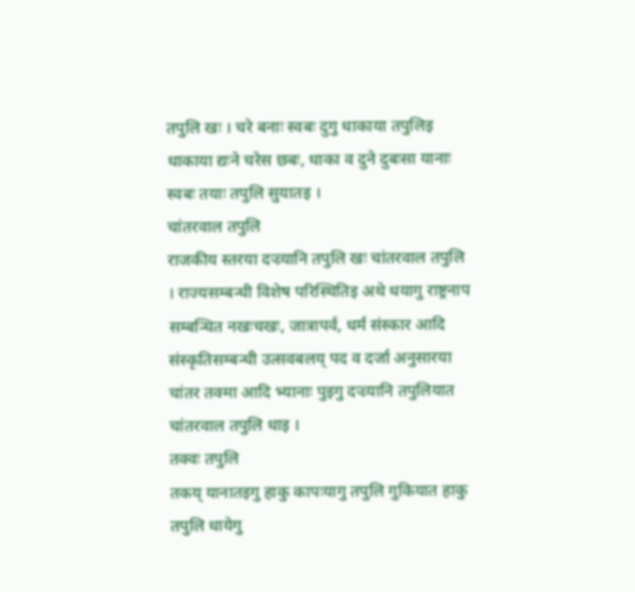तपुलि खः । चरे बनाः स्वबः दुगु धाकाया तपुलिइ धाकाया द्यःने चरेस छबः, धाका व दुने दुबःसा यानाः स्वबः तयाः तपुलि सुयातइ ।
चांतरवाल तपुलि
राजकीय स्तरया दज्र्यानि तपुलि खः चांतरवाल तपुलि । राज्यसम्बन्धी विशेष परिस्थितिइ अथे धयागु राष्ट्रनाप सम्बन्धित नखःचखः, जात्रापर्व, धर्म संस्कार आदि संस्कृतिसम्बन्धी उत्सवबलय् पद व दर्जा अनुसारया चांतर तक्मा आदि भ्यानाः पुइगु दज्र्यानि तपुलियात चांतरवाल तपुलि धाइ ।
तक्वः तपुलि
तकय् यानातइगु हाकु कापःयागु तपुलि गुकियात हाकु तपुलि धायेगु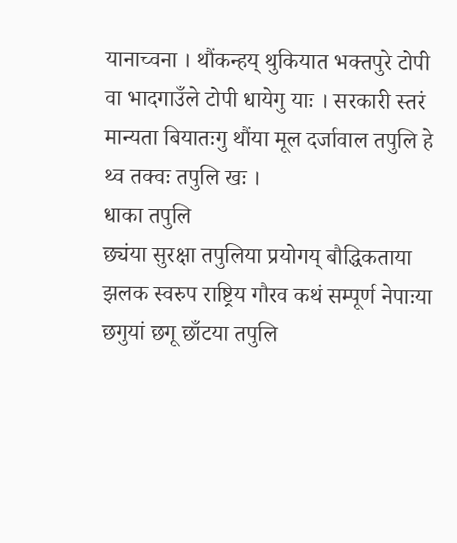यानाच्वना । थौंकन्हय् थुकियात भक्तपुरे टोपी वा भादगाउँले टोपी धायेगु याः । सरकारी स्तरं मान्यता बियातःगु थौंया मूल दर्जावाल तपुलि हे थ्व तक्वः तपुलि खः ।
धाका तपुलि
छ्यंया सुरक्षा तपुलिया प्रयोगय् बौद्धिकताया झलक स्वरुप राष्ट्रिय गौरव कथं सम्पूर्ण नेपाःया छगुयां छगू छाँटया तपुलि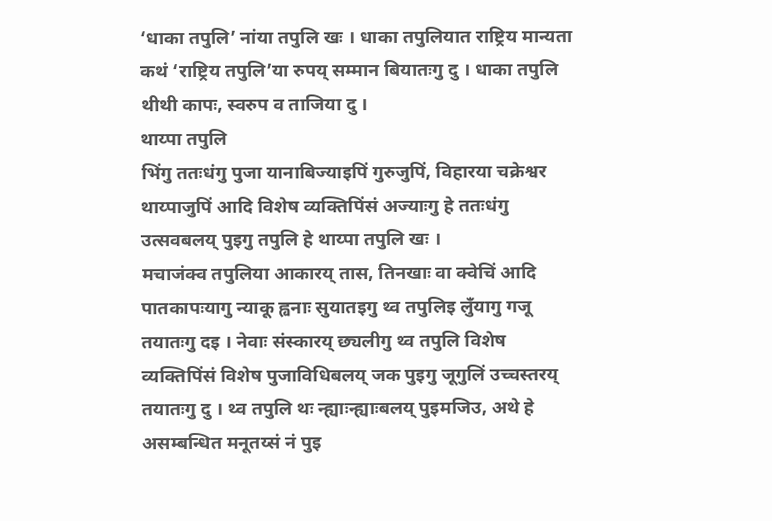‘धाका तपुलि’ नांया तपुलि खः । धाका तपुलियात राष्ट्रिय मान्यता कथं ‘राष्ट्रिय तपुलि’या रुपय् सम्मान बियातःगु दु । धाका तपुलि थीथी कापः, स्वरुप व ताजिया दु ।
थाय्पा तपुलि
भिंगु ततःधंगु पुजा यानाबिज्याइपिं गुरुजुपिं, विहारया चक्रेश्वर थाय्पाजुपिं आदि विशेष व्यक्तिपिंसं अज्याःगु हे ततःधंगु उत्सवबलय् पुइगु तपुलि हे थाय्पा तपुलि खः ।
मचाजंक्व तपुलिया आकारय् तास, तिनखाः वा क्वेचिं आदि पातकापःयागु न्याकू ह्वनाः सुयातइगु थ्व तपुलिइ लुँयागु गजू तयातःगु दइ । नेवाः संस्कारय् छ्यलीगु थ्व तपुलि विशेष व्यक्तिपिंसं विशेष पुजाविधिबलय् जक पुइगु जूगुलिं उच्चस्तरय् तयातःगु दु । थ्व तपुलि थः न्ह्याःन्ह्याःबलय् पुइमजिउ, अथे हे असम्बन्धित मनूतय्सं नं पुइ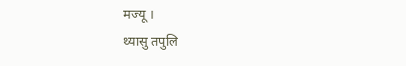मज्यू ।
थ्यासु तपुलि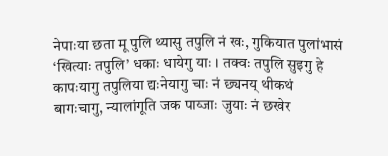नेपाःया छता मू पुलि थ्यासु तपुलि नं खः, गुकियात पुलांभासं ‘खित्याः तपुलि’ धकाः धायेगु याः । तक्वः तपुलि सुइगु हे कापःयागु तपुलिया द्यःनेयागु चाः नं छ्यनय् थीकथं बागःचागु, न्यालांगूति जक पाय्जाः जुयाः नं छखेर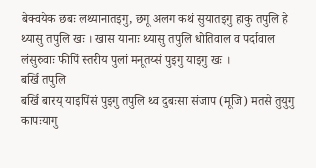बेक्वयेक छबः लथ्यानातइगु, छगू अलग कथं सुयातइगु हाकु तपुलि हे थ्यासु तपुलि खः । खास यानाः थ्यासु तपुलि धोतिवाल व पर्दावाल लंसुरुवाः फीपिं स्तरीय पुलां मनूतय्सं पुइगु याइगु खः ।
बर्खि तपुलि
बर्खि बारय् याइपिंसं पुइगु तपुलि थ्व दुबःसा संजाप (मूजि) मतसे तुयुगु कापःयागु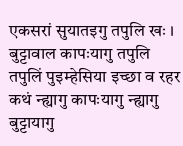एकसरां सुयातइगु तपुलि खः ।
बुट्टावाल कापःयागु तपुलि
तपुलिं पुइम्हेसिया इच्छा व रहर कथं न्ह्यागु कापःयागु न्ह्यागु बुट्टायागु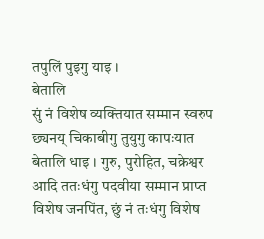तपुलिं पुइगु याइ ।
बेतालि
सुं नं विशेष व्यक्तियात सम्मान स्वरुप छ्यनय् चिकाबीगु तुयुगु कापःयात बेतालि धाइ । गुरु, पुरोहित, चक्रेश्वर आदि ततःधंगु पदवीया सम्मान प्राप्त विशेष जनपिंत, छुं नं तःधंगु विशेष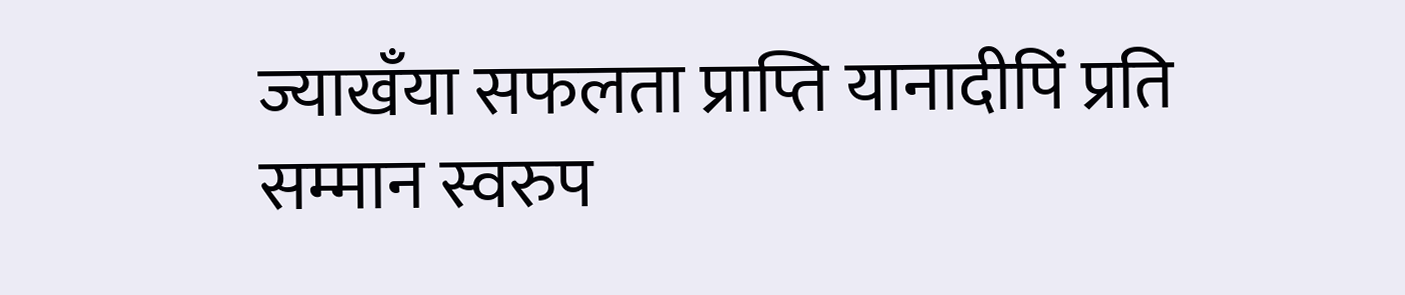ज्याखँया सफलता प्राप्ति यानादीपिं प्रति सम्मान स्वरुप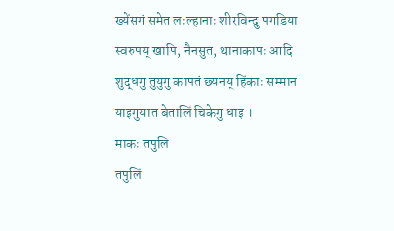ख्येंसगं समेत लःल्हानाः शीरविन्दु पगडिया स्वरुपय् खापि, नैनसुत, थानाकापः आदि शुद्धगु तुयुगु कापतं छ्यनय् हिंकाः सम्मान याइगुयात बेतालिं चिकेगु धाइ ।
माकः तपुलि
तपुलिं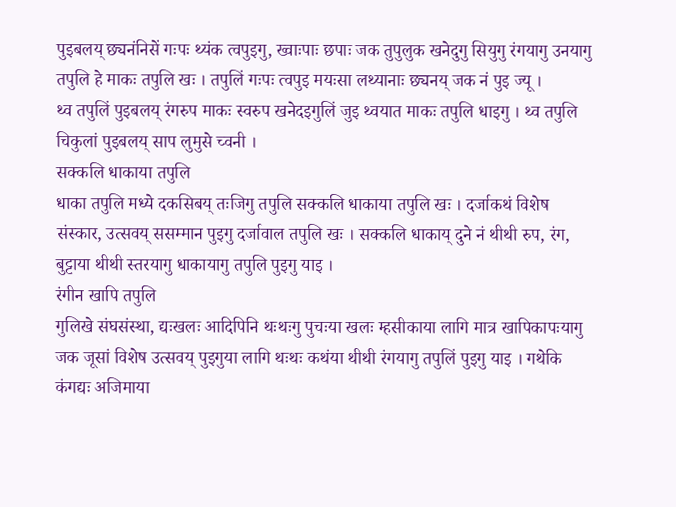पुइबलय् छ्यनंनिसें गःपः थ्यंक त्वपुइगु, ख्वाःपाः छपाः जक तुपुलुक खनेदुगु सियुगु रंगयागु उनयागु तपुलि हे माकः तपुलि खः । तपुलिं गःपः त्वपुइ मयःसा लथ्यानाः छ्यनय् जक नं पुइ ज्यू ।
थ्व तपुलिं पुइबलय् रंगरुप माकः स्वरुप खनेदइगुलिं जुइ थ्वयात माकः तपुलि धाइगु । थ्व तपुलि चिकुलां पुइबलय् साप लुमुसे च्वनी ।
सक्कलि धाकाया तपुलि
धाका तपुलि मध्ये दकसिबय् तःजिगु तपुलि सक्कलि धाकाया तपुलि खः । दर्जाकथं विशेष संस्कार, उत्सवय् ससम्मान पुइगु दर्जावाल तपुलि खः । सक्कलि धाकाय् दुने नं थीथी रुप, रंग, बुट्टाया थीथी स्तरयागु धाकायागु तपुलि पुइगु याइ ।
रंगीन खापि तपुलि
गुलिखे संघसंस्था, द्यःखलः आदिपिनि थःथःगु पुचःया खलः म्हसीकाया लागि मात्र खापिकापःयागु जक जूसां विशेष उत्सवय् पुइगुया लागि थःथः कथंया थीथी रंगयागु तपुलिं पुइगु याइ । गथेकि कंगद्यः अजिमाया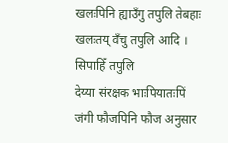खलःपिनि ह्याउँगु तपुलि तेबहाः खलःतय् वँचु तपुलि आदि ।
सिपाहिँ तपुलि
देय्या संरक्षक भाःपियातःपिं जंगी फौजपिनि फौज अनुसार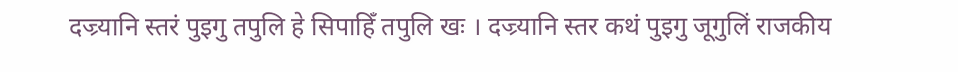दज्र्यानि स्तरं पुइगु तपुलि हे सिपाहिँ तपुलि खः । दज्र्यानि स्तर कथं पुइगु जूगुलिं राजकीय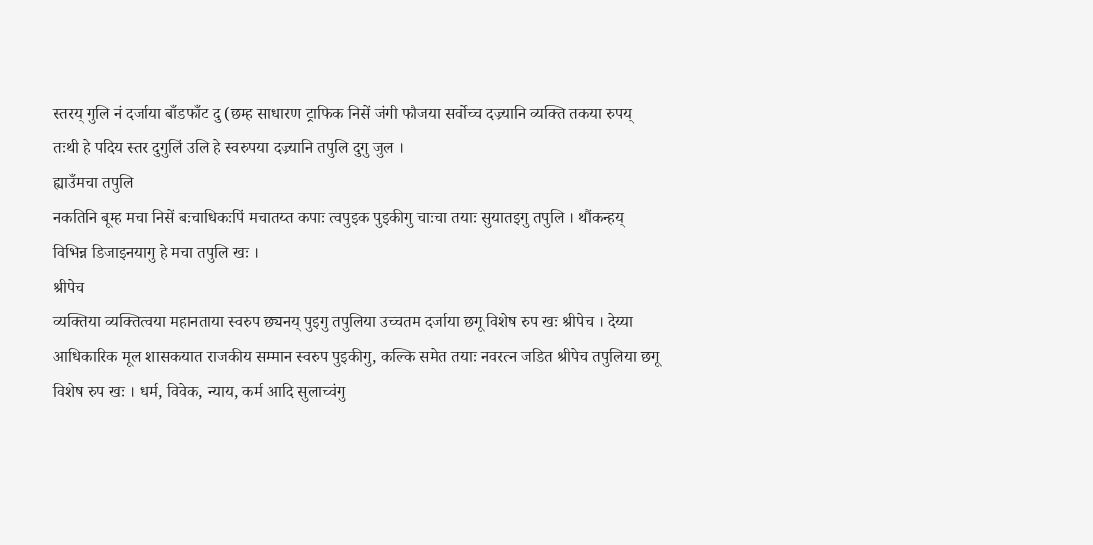स्तरय् गुलि नं दर्जाया बाँडफाँट दु (छम्ह साधारण ट्राफिक निसें जंगी फौजया सर्वोच्च दज्र्यानि व्यक्ति तकया रुपय् तःथी हे पदिय स्तर दुगुलिं उलि हे स्वरुपया दज्र्यानि तपुलि दुगु जुल ।
ह्याउँमचा तपुलि
नकतिनि बूम्ह मचा निसें बःचाधिकःपिं मचातय्त कपाः त्वपुइक पुइकीगु चाःचा तयाः सुयातइगु तपुलि । थौंकन्हय् विभिन्न डिजाइनयागु हे मचा तपुलि खः ।
श्रीपेच
व्यक्तिया व्यक्तित्वया महानताया स्वरुप छ्यनय् पुइगु तपुलिया उच्चतम दर्जाया छगू विशेष रुप खः श्रीपेच । देय्या आधिकारिक मूल शासकयात राजकीय सम्मान स्वरुप पुइकीगु, कल्कि समेत तयाः नवरत्न जडित श्रीपेच तपुलिया छगू विशेष रुप खः । धर्म, विवेक, न्याय, कर्म आदि सुलाच्वंगु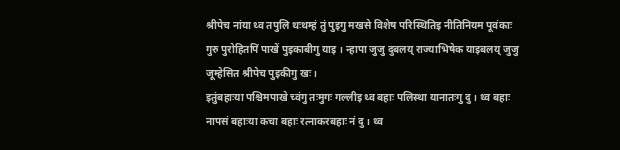श्रीपेच नांया थ्व तपुलि थःथम्हं तुं पुइगु मखसे विशेष परिस्थितिइ नीतिनियम पूवंकाः गुरु पुरोहितपिं पाखें पुइकाबीगु याइ । न्हापा जुजु दुबलय् राज्याभिषेक याइबलय् जुजु जूम्हेसित श्रीपेच पुइकीगु खः ।
इतुंबहाःया पश्चिमपाखे च्वंगु तःमुगः गल्लीइ थ्व बहाः पलिस्था यानातःगु दु । थ्व बहाः नापसं बहाःया कचा बहाः रत्नाकरबहाः नं दु । थ्व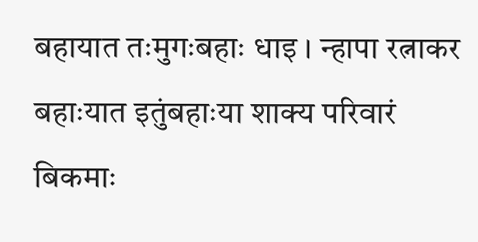बहायात तःमुगःबहाः धाइ । न्हापा रत्नाकर बहाःयात इतुंबहाःया शाक्य परिवारं बिकमाः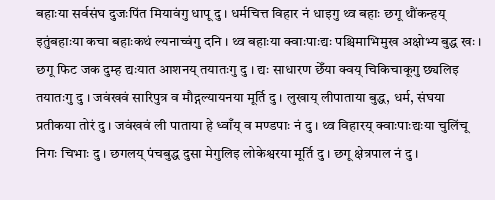बहाःया सर्वसंघ दुजःपिंत मियावंगु धापू दु । धर्मचित्त विहार नं धाइगु थ्व बहाः छगू थौंकन्हय् इतुंबहाःया कचा बहाःकथं ल्यनाच्वंगु दनि । थ्व बहाःया क्वाःपाःद्यः पश्चिमाभिमुख अक्षोभ्य बुद्ध खः । छगू फिट जक दुम्ह द्यःयात आशनय् तयातःगु दु । द्यः साधारण छेँया क्वय् चिकिचाकूगु छ्यलिइ तयातःगु दु । जवंखवं सारिपुत्र व मौद्गल्यायनया मूर्ति दु । लुखाय् लीपाताया बुद्ध, धर्म, संघया प्रतीकया तोरं दु । जवंखवं ली पाताया हे ध्वाँय् व मण्डपाः नं दु । थ्व विहारय् क्वाःपाःद्यःया चुलिंचू निगः चिभाः दु । छगलय् पंचबुद्ध दुसा मेगुलिइ लोकेश्वरया मूर्ति दु । छगू क्षेत्रपाल नं दु ।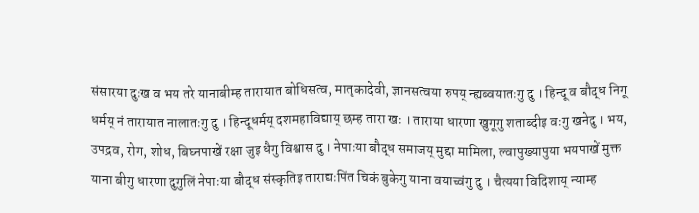संसारया दुःख व भय तरे यानाबीम्ह तारायात बोधिसत्व, मातृकादेवी, ज्ञानसत्वया रुपय् न्ह्यब्वयातःगु दु । हिन्दू व बौद्ध निगू धर्मय् नं तारायात नालातःगु दु । हिन्दूधर्मय् दशमहाविद्याय् छम्ह तारा खः । ताराया धारणा खुगूगु शताब्दीइ वःगु खनेदु । भय, उपद्रव, रोग, शोध, बिघ्नपाखें रक्षा जुइ धैगु विश्वास दु । नेपाःया बौद्ध समाजय् मुद्दा मामिला, ल्वापुख्यापुया भयपाखें मुक्त याना बीगु धारणा दुगुलिं नेपाःया बौद्ध संस्कृतिइ ताराद्यःपिंत चिकं बुकेगु याना वयाच्वंगु दु । चैत्यया विदिशाय् न्याम्ह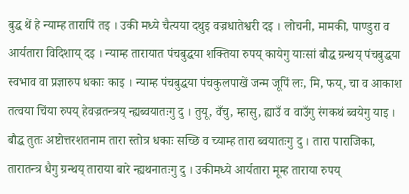बुद्ध थें हे न्याम्ह तारापिं तइ । उकी मध्ये चैत्यया दथुइ वज्रधातेश्वरी दइ । लोचनी, मामकी, पाण्डुरा व आर्यतारा विदिशाय् दइ । न्याम्ह तारायात पंचबुद्धया शक्तिया रुपय् कायेगु याःसां बौद्ध ग्रन्थय् पंचबुद्धया स्वभाव वा प्रज्ञारुप धकाः काइ । न्याम्ह पंचबुद्धया पंचकुलपाखें जन्म जूपिं लः, मि, फय्, चा व आकाश तत्वया चिंया रुपय् हेवज्रतन्त्रय् न्ह्यब्वयातःगु दु । तुयू, वँचु, म्हासु, ह्याउँ व वाउँगु रंगकथं ब्वयेगु याइ । बौद्ध तुतः अष्टोत्तरशतनाम तारा स्तोत्र धकाः सच्छि व च्याम्ह तारा ब्वयातःगु दु । तारा पाराजिका, तारातन्त्र धैगु ग्रन्थय् ताराया बारे न्ह्यथनातःगु दु । उकीमध्ये आर्यतारा मूम्ह ताराया रुपय्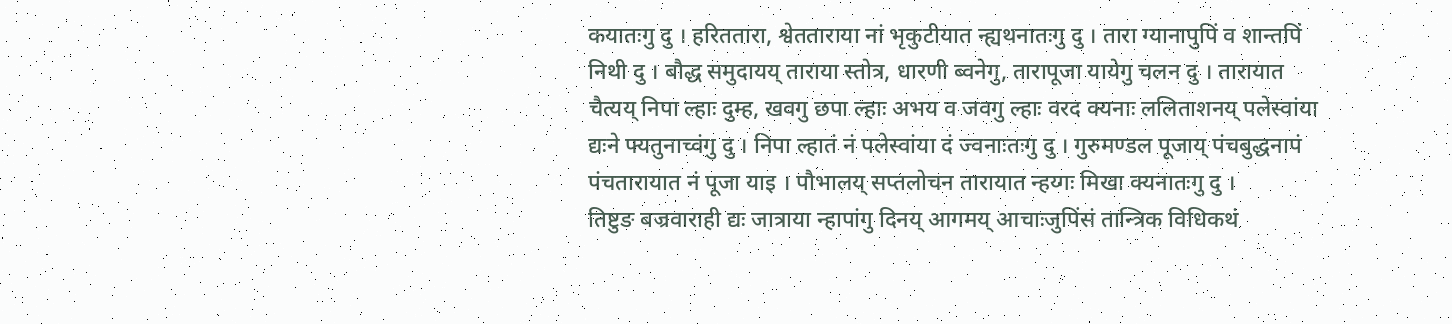कयातःगु दु । हरिततारा, श्वेतताराया नां भृकुटीयात न्ह्यथनातःगु दु । तारा ग्यानापुपिं व शान्तपिं निथी दु । बौद्ध समुदायय् ताराया स्तोत्र, धारणी ब्वनेगु, तारापूजा यायेगु चलन दु । तारायात चैत्यय् निपा ल्हाः दुम्ह, खवगु छपा ल्हाः अभय व जवगु ल्हाः वरद क्यनाः ललिताशनय् पलेस्वांया द्यःने फ्यतुनाच्वंगु दु । निपा ल्हातं नं पलेस्वांया दं ज्वनाःतःगु दु । गुरुमण्डल पूजाय् पंचबुद्धनापं पंचतारायात नं पूजा याइ । पौभालय् सप्तलोचन तारायात न्हय्गः मिखा क्यनातःगु दु ।
तिष्टुङ बज्रवाराही द्यः जात्राया न्हापांगु दिनय् आगमय् आचाःजुपिंसं तान्त्रिक विधिकथं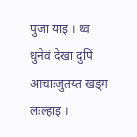पुजा याइ । थ्व धुनेवं देखा दुपिं आचाःजुतय्त खड्ग लःल्हाइ ।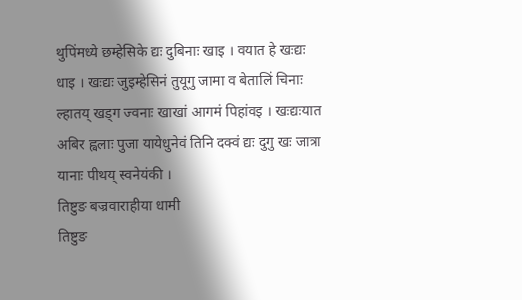थुपिंमध्ये छम्हेसिके द्यः दुबिनाः खाइ । वयात हे खःद्यः धाइ । खःद्यः जुइम्हेसिनं तुयूगु जामा व बेतालिं चिनाः ल्हातय् खड्ग ज्वनाः खाखां आगमं पिहांवइ । खःद्यःयात अबिर ह्वलाः पुजा यायेधुनेवं तिनि दक्वं द्यः दुगु खः जात्रा यानाः पीथय् स्वनेयंकी ।
तिष्टुङ बज्रवाराहीया धामी
तिष्टुङ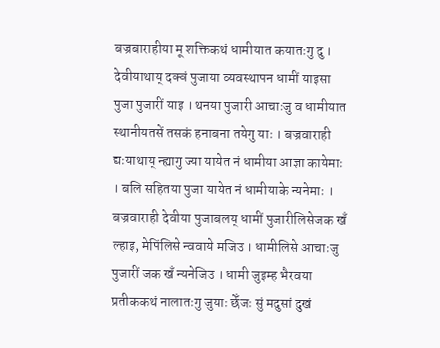बज्रबाराहीया मू शक्तिकथं धामीयात कयातःगु दु । देवीयाथाय् दक्वं पुजाया व्यवस्थापन धामीं याइसा पुजा पुजारीं याइ । थनया पुजारी आचाःजु व धामीयात स्थानीयतसें तसकं हनाबना तयेगु याः । बज्रवाराही द्यःयाथाय् न्ह्यागु ज्या यायेत नं धामीया आज्ञा कायेमाः । बलि सहितया पुजा यायेत नं धामीयाके न्यनेमाः । बज्रवाराही देवीया पुजाबलय् धामीं पुजारीलिसेजक खँ ल्हाइ, मेपिंलिसे न्ववाये मजिउ । धामीलिसे आचाःजु पुजारीं जक खँ न्यनेजिउ । धामी जुइम्ह भैरवया प्रतीककथं नालातःगु जुयाः छेँजः सुं मदुसां दुखं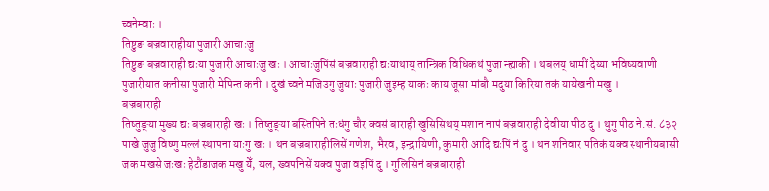च्वनेम्वाः ।
तिष्टुङ बज्रवाराहीया पुजारी आचाःजु
तिष्टुङ बज्रवाराही द्यःया पुजारी आचाःजु खः । आचाःजुपिंसं बज्रवाराही द्यःयाथाय् तान्त्रिक विधिकथं पुजा न्ह्याकी । थबलय् धामीं देय्या भविष्यवाणी पुजारीयात कनीसा पुजारी मेपिन्त कनी । दुखं च्वने मजिउगु जुयाः पुजारी जुइम्ह याकः काय जूसा मांबौ मदुया किरिया तकं यायेखनी मखु ।
बज्रबाराही
तिष्तुङ्या मुख्य द्यः बज्रबाराही खः । तिष्तुङ्या बस्तिपिने तःधंगु चौर क्वसं बाराही खुसिसिथय् मशान नापं बज्रवाराही देवीया पीठ दु । थुगु पीठ ने.सं. ८३२ पाखे जुजु विष्णु मल्लं स्थापना याःगु खः । थन बज्रबाराहीलिसें गणेश, भैरव, इन्द्रायिणी, कुमारी आदि द्यःपिं नं दु । थन शनिवार पतिकं यक्व स्थानीयबासी जक मखसे जःखः हेटौंडाजक मखु येँ, यल, ख्वपनिसें यक्व पुजा वइपिं दु । गुलिसिनं बज्रबाराही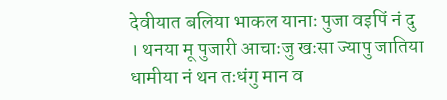देवीयात बलिया भाकल यानाः पुजा वइपिं नं दु । थनया मू पुजारी आचाःजु खःसा ज्यापु जातिया धामीया नं थन तःधंगु मान व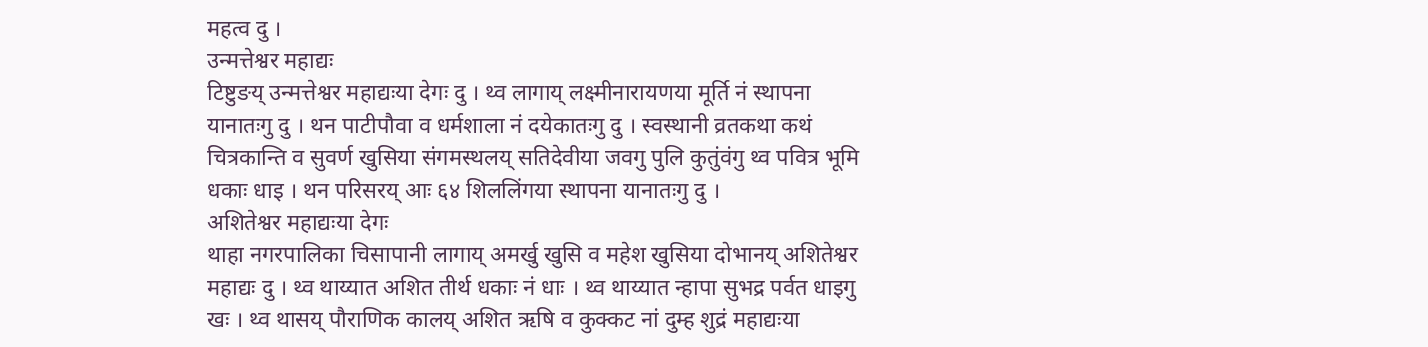महत्व दु ।
उन्मत्तेश्वर महाद्यः
टिष्टुङय् उन्मत्तेश्वर महाद्यःया देगः दु । थ्व लागाय् लक्ष्मीनारायणया मूर्ति नं स्थापना यानातःगु दु । थन पाटीपौवा व धर्मशाला नं दयेकातःगु दु । स्वस्थानी व्रतकथा कथं चित्रकान्ति व सुवर्ण खुसिया संगमस्थलय् सतिदेवीया जवगु पुलि कुतुंवंगु थ्व पवित्र भूमि धकाः धाइ । थन परिसरय् आः ६४ शिललिंगया स्थापना यानातःगु दु ।
अशितेश्वर महाद्यःया देगः
थाहा नगरपालिका चिसापानी लागाय् अमर्खु खुसि व महेश खुसिया दोभानय् अशितेश्वर महाद्यः दु । थ्व थाय्यात अशित तीर्थ धकाः नं धाः । थ्व थाय्यात न्हापा सुभद्र पर्वत धाइगु खः । थ्व थासय् पौराणिक कालय् अशित ऋषि व कुक्कट नां दुम्ह शुद्रं महाद्यःया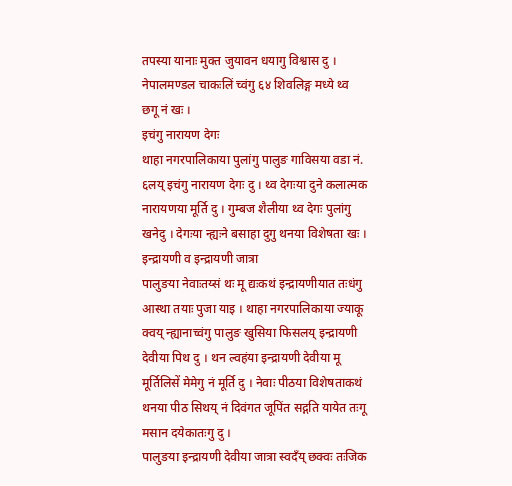तपस्या यानाः मुक्त जुयावन धयागु विश्वास दु । नेपालमण्डल चाकःलिं च्वंगु ६४ शिवलिङ्ग मध्ये थ्व छगू नं खः ।
इचंगु नारायण देगः
थाहा नगरपालिकाया पुलांगु पालुङ गाविसया वडा नं. ६लय् इचंगु नारायण देगः दु । थ्व देगःया दुने कलात्मक नारायणया मूर्ति दु । गुम्बज शैलीया थ्व देगः पुलांगु खनेदु । देगःया न्ह्यःने बसाहा दुगु थनया विशेषता खः ।
इन्द्रायणी व इन्द्रायणी जात्रा
पालुङया नेवाःतय्सं थः मू द्यःकथं इन्द्रायणीयात तःधंगु आस्था तयाः पुजा याइ । थाहा नगरपालिकाया ज्याकू क्वय् न्ह्यानाच्वंगु पालुङ खुसिया फिसलय् इन्द्रायणी देवीया पिथ दु । थन ल्वहंया इन्द्रायणी देवीया मू मूर्तिलिसें मेमेगु नं मूर्ति दु । नेवाः पीठया विशेषताकथं थनया पीठ सिथय् नं दिवंगत जूपिंत सद्गति यायेत तःगू मसान दयेकातःगु दु ।
पालुङया इन्द्रायणी देवीया जात्रा स्वदँय् छक्वः तःजिक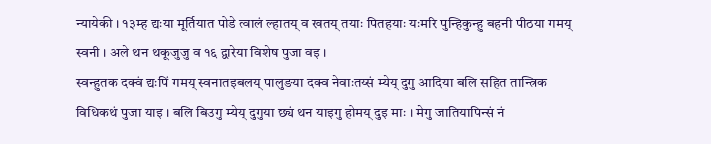न्यायेकी । १३म्ह द्यःया मूर्तियात पोडे त्वालं ल्हातय् व खतय् तयाः पितहयाः यःमरि पुन्हिकुन्हु बहनी पीठया गमय् स्वनी । अले थन थकूजुजु व १६ द्वारेया विशेष पुजा वइ ।
स्वन्हुतक दक्वं द्यःपिं गमय् स्वनातइबलय् पालुङया दक्व नेवाःतय्सं म्येय् दुगु आदिया बलि सहित तान्त्रिक विधिकथं पुजा याइ । बलि बिउगु म्येय् दुगुया छ्यं थन याइगु होमय् दुइ माः । मेगु जातियापिन्सं नं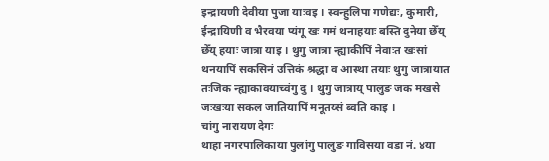इन्द्रायणी देवीया पुजा याःवइ । स्वन्हुलिपा गणेद्यः, कुमारी, ईन्द्रायिणी व भैरवया प्यंगू खः गमं थनाहयाः बस्ति दुनेया छेँय् छेँय् हयाः जात्रा याइ । थुगु जात्रा न्ह्याकीपिं नेवाःत खःसां थनयापिं सकसिनं उत्तिकं श्रद्धा व आस्था तयाः थुगु जात्रायात तःजिक न्ह्याकावयाच्वंगु दु । थुगु जात्राय् पालुङ जक मखसे जःखःया सकल जातियापिं मनूतय्सं ब्वति काइ ।
चांगु नारायण देगः
थाहा नगरपालिकाया पुलांगु पालुङ गाविसया वडा नं. ४या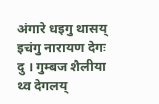अंगारे धइगु थासय् इचंगु नारायण देगः दु । गुम्बज शैलीया थ्व देगलय्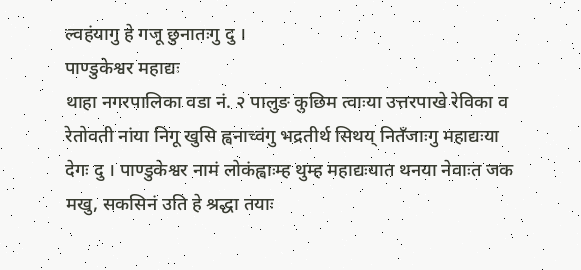ल्वहंयागु हे गजू छुनातःगु दु ।
पाण्डुकेश्वर महाद्यः
थाहा नगरपालिका वडा नं. २ पालुङ कुछिम त्वाःया उत्तरपाखे रेविका व रेतोवती नांया निगू खुसि ह्वनाच्वंगु भद्रतीर्थ सिथय् नितँजाःगु महाद्यःया देगः दु । पाण्डुकेश्वर नामं लोकंह्वाःम्ह थुम्ह महाद्यःयात थनया नेवाःत जक मखु, सकसिनं उति हे श्रद्धा तयाः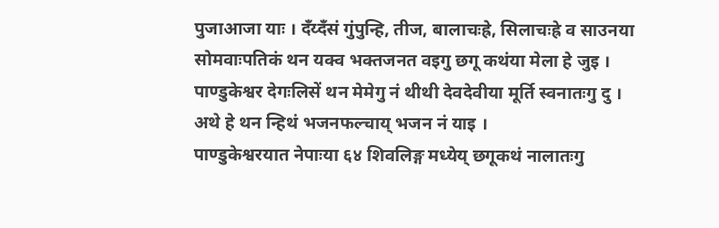पुजाआजा याः । दँय्दँसं गुंपुन्हि, तीज, बालाचःह्रे, सिलाचःह्रे व साउनया सोमवाःपतिकं थन यक्व भक्तजनत वइगु छगू कथंया मेला हे जुइ । पाण्डुकेश्वर देगःलिसें थन मेमेगु नं थीथी देवदेवीया मूर्ति स्वनातःगु दु । अथे हे थन न्हिथं भजनफल्चाय् भजन नं याइ ।
पाण्डुकेश्वरयात नेपाःया ६४ शिवलिङ्ग मध्येय् छगूकथं नालातःगु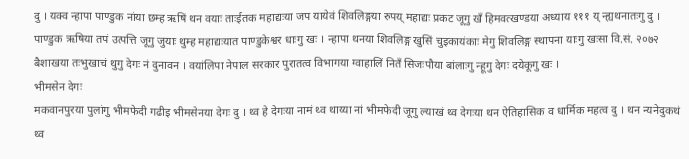दु । यक्व न्हापा पाण्डुक नांया छम्ह ऋषिं थन वयाः ताःईतक महाद्यःया जप यायेवं शिवलिङ्गया रुपय् महाद्यः प्रकट जूगु खँ हिमवत्खण्डया अध्याय १११ य् न्ह्यथनातःगु दु । पाण्डुक ऋषिया तपं उत्पत्ति जूगु जुयाः थुम्ह महाद्यःयात पाण्डुकेश्वर धाःगु खः । न्हापा थनया शिवलिङ्ग खुसिं चुइकायंकाः मेगु शिवलिङ्ग स्थापना याःगु खःसा वि.सं. २०७२ बैशाखया तःभुखाचं थुगु देगः नं दुनावन । वयांलिपा नेपाल सरकार पुरातत्व विभागया ग्वाहालिं नितँ सिजःपौया बांलाःगु न्हूगु देगः दयेकूगु खः ।
भीमसेन देगः
मकवानपुरया पुलांगु भीमफेदी गढीइ भीमसेनया देगः दु । थ्व हे देगःया नामं थ्व थाय्या नां भीमफेदी जूगु ल्याखं थ्व देगःया थन ऐतिहासिक व धार्मिक महत्व दु । थन न्यनेदुकथं थ्व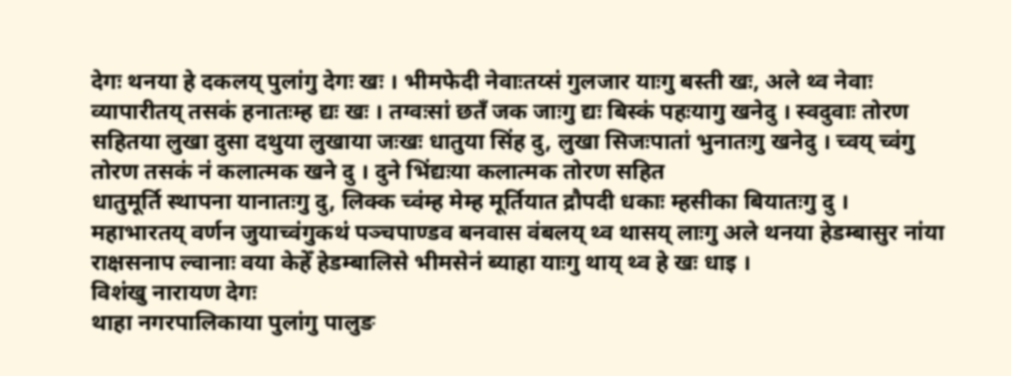देगः थनया हे दकलय् पुलांगु देगः खः । भीमफेदी नेवाःतय्सं गुलजार याःगु बस्ती खः, अले थ्व नेवाः व्यापारीतय् तसकं हनातःम्ह द्यः खः । तग्वःसां छतँ जक जाःगु द्यः बिस्कं पहःयागु खनेदु । स्वदुवाः तोरण सहितया लुखा दुसा दथुया लुखाया जःखः धातुया सिंह दु, लुखा सिजःपातां भुनातःगु खनेदु । च्वय् च्वंगु तोरण तसकं नं कलात्मक खने दु । दुने भिंद्यःया कलात्मक तोरण सहित
धातुमूर्ति स्थापना यानातःगु दु, लिक्क च्वंम्ह मेम्ह मूर्तियात द्रौपदी धकाः म्हसीका बियातःगु दु । महाभारतय् वर्णन जुयाच्वंगुकथं पञ्चपाण्डव बनवास वंबलय् थ्व थासय् लाःगु अले थनया हेडम्बासुर नांया राक्षसनाप ल्वानाः वया केहेँ हेडम्बालिसे भीमसेनं ब्याहा याःगु थाय् थ्व हे खः धाइ ।
विशंखु नारायण देगः
थाहा नगरपालिकाया पुलांगु पालुङ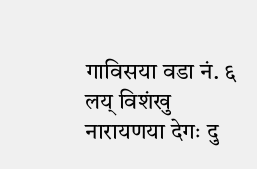गाविसया वडा नं. ६ लय् विशंखु नारायणया देगः दु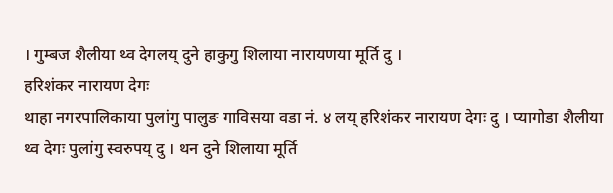। गुम्बज शैलीया थ्व देगलय् दुने हाकुगु शिलाया नारायणया मूर्ति दु ।
हरिशंकर नारायण देगः
थाहा नगरपालिकाया पुलांगु पालुङ गाविसया वडा नं. ४ लय् हरिशंकर नारायण देगः दु । प्यागोडा शैलीया थ्व देगः पुलांगु स्वरुपय् दु । थन दुने शिलाया मूर्ति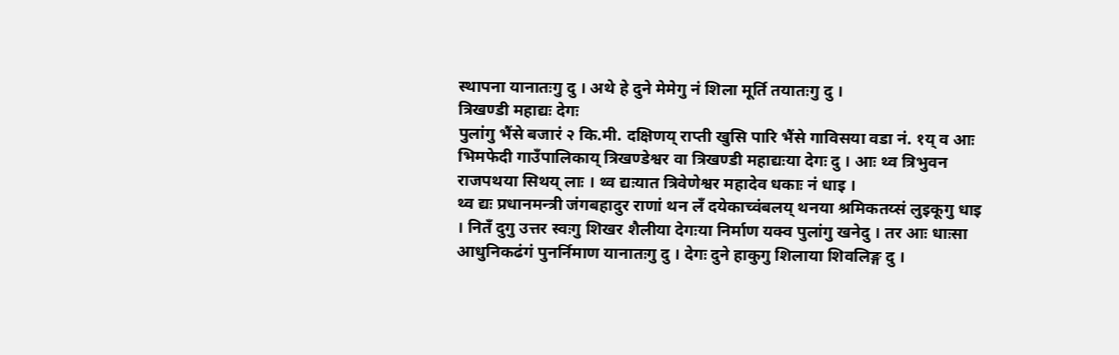स्थापना यानातःगु दु । अथे हे दुने मेमेगु नं शिला मूर्ति तयातःगु दु ।
त्रिखण्डी महाद्यः देगः
पुलांगु भैंसे बजारं २ कि.मी. दक्षिणय् राप्ती खुसि पारि भैंसे गाविसया वडा नं. १य् व आः भिमफेदी गाउँपालिकाय् त्रिखण्डेश्वर वा त्रिखण्डी महाद्यःया देगः दु । आः थ्व त्रिभुवन राजपथया सिथय् लाः । थ्व द्यःयात त्रिवेणेश्वर महादेव धकाः नं धाइ ।
थ्व द्यः प्रधानमन्त्री जंगबहादुर राणां थन लँ दयेकाच्वंबलय् थनया श्रमिकतय्सं लुइकूगु धाइ । नितँ दुगु उत्तर स्वःगु शिखर शैलीया देगःया निर्माण यक्व पुलांगु खनेदु । तर आः धाःसा आधुनिकढंगं पुनर्निमाण यानातःगु दु । देगः दुने हाकुगु शिलाया शिवलिङ्ग दु ।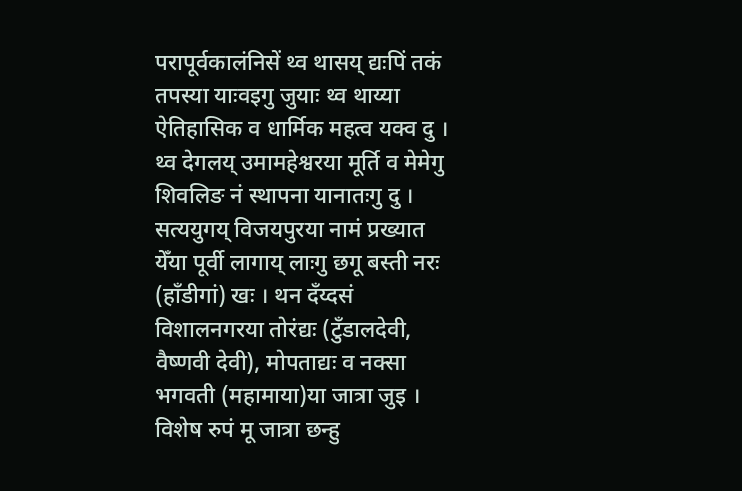परापूर्वकालंनिसें थ्व थासय् द्यःपिं तकं तपस्या याःवइगु जुयाः थ्व थाय्या ऐतिहासिक व धार्मिक महत्व यक्व दु । थ्व देगलय् उमामहेश्वरया मूर्ति व मेमेगु शिवलिङ नं स्थापना यानातःगु दु ।
सत्ययुगय् विजयपुरया नामं प्रख्यात येँया पूर्वी लागाय् लाःगु छगू बस्ती नरः (हाँडीगां) खः । थन दँय्दसं विशालनगरया तोरंद्यः (टुँडालदेवी, वैष्णवी देवी), मोपताद्यः व नक्सा भगवती (महामाया)या जात्रा जुइ । विशेष रुपं मू जात्रा छन्हु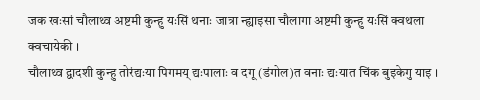जक खःसां चौलाथ्व अष्टमी कुन्हु यःसिं थनाः जात्रा न्ह्याइसा चौलागा अष्टमी कुन्हु यःसिं क्वथला क्वचायेकी ।
चौलाथ्व द्वादशी कुन्हु तोरंद्यःया पिगमय् द्यःपालाः व दगू (डंगोल)त वनाः द्यःयात चिंक बुइकेगु याइ ।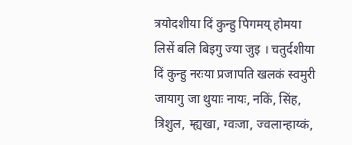त्रयोदशीया दिं कुन्हु पिगमय् होमया लिसें बलि बिइगु ज्या जुइ । चतुर्दशीया दिं कुन्हु नरःया प्रजापति खलकं स्वमुरी जायागु जा थुयाः नायः, नकिं, सिंह, त्रिशुल, म्ह्यखा, ग्वःजा, ज्वलान्हाय्कं,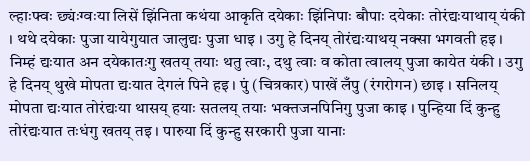ल्हाःफ्वः छ्यंःग्वःया लिसें झिंनिता कथंया आकृति दयेकाः झिंनिपाः बौपाः दयेकाः तोरंद्यःयाथाय् यंकी । थथे दयेकाः पुजा यायेगुयात जालुद्यः पुजा धाइ । उगु हे दिनय् तोरंद्यःयाथय् नक्सा भगवती हइ । निम्हं द्यःयात अन दयेकातःगु खतय् तयाः थतु त्वाः, दथु त्वाः व कोता त्वालय् पुजा कायेत यंकी । उगु हे दिनय् थुखे मोपता द्यःयात देगलं पिने हइ । पुं (चित्रकार) पाखें लँपु (रंगरोगन) छाइ । सनिलय् मोपता द्यःयात तोरंद्यःया थासय् हयाः सतलय् तयाः भक्तजनपिनिगु पुजा काइ । पुन्हिया दिं कुन्हु तोरंद्यःयात तःधंगु खतय् तइ । पारुया दिं कुन्हु सरकारी पुजा यानाः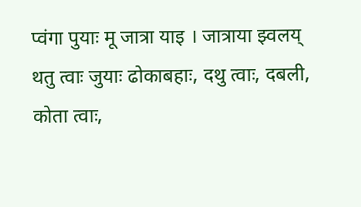प्वंगा पुयाः मू जात्रा याइ । जात्राया झ्वलय् थतु त्वाः जुयाः ढोकाबहाः, दथु त्वाः, दबली, कोता त्वाः,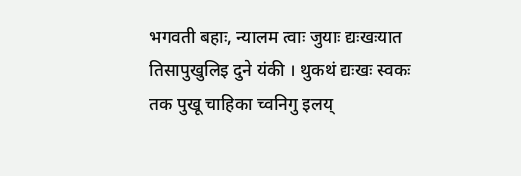भगवती बहाः, न्यालम त्वाः जुयाः द्यःखःयात तिसापुखुलिइ दुने यंकी । थुकथं द्यःखः स्वकः तक पुखू चाहिका च्वनिगु इलय्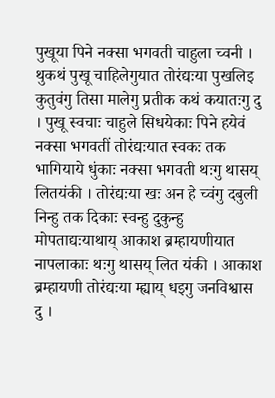पुखूया पिने नक्सा भगवती चाहुला च्वनी । थुकथं पुखू चाहिलेगुयात तोरंद्यःया पुखलिइ कुतुवंगु तिसा मालेगु प्रतीक कथं कयातःगु दु । पुखू स्वचाः चाहुले सिधयेकाः पिने हयेवं नक्सा भगवतीं तोरंद्यःयात स्वकः तक भागियाये धुंकाः नक्सा भगवती थःगु थासय् लितयंकी । तोरंद्यःया खः अन हे च्वंगु दबुली निन्हु तक दिकाः स्वन्हु दुकुन्हु मोपताद्यःयाथाय् आकाश ब्रम्हायणीयात नापलाकाः थःगु थासय् लित यंकी । आकाश ब्रम्हायणी तोरंद्यःया म्ह्याय् धइगु जनविश्वास दु ।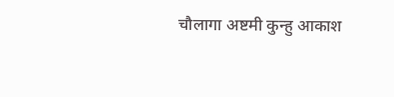चौलागा अष्टमी कुन्हु आकाश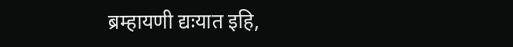ब्रम्हायणी द्यःयात इहि,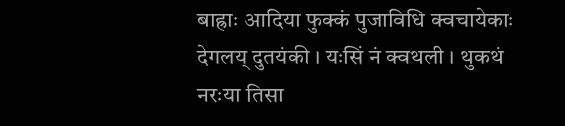बाह्राः आदिया फुक्कं पुजाविधि क्वचायेकाः देगलय् दुतयंकी । यःसिं नं क्वथली । थुकथं नरःया तिसा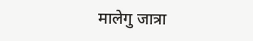मालेगु जात्रा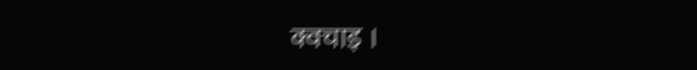क्वचाइ ।